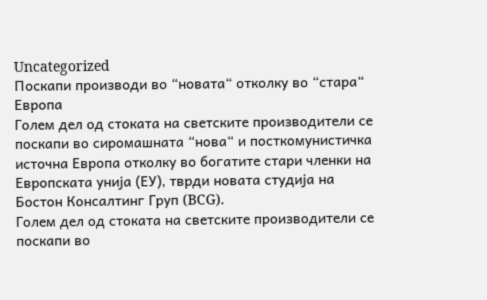Uncategorized
Поскапи производи во “новата“ отколку во “стара“ Европа
Голем дел од стоката на светските производители се поскапи во сиромашната “нова“ и посткомунистичка источна Европа отколку во богатите стари членки на Европската унија (ЕУ), тврди новата студија на Бостон Консалтинг Груп (BCG).
Голем дел од стоката на светските производители се поскапи во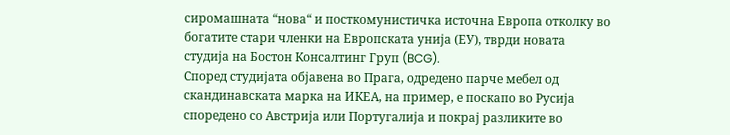сиромашната “нова“ и посткомунистичка источна Европа отколку во богатите стари членки на Европската унија (ЕУ), тврди новата студија на Бостон Консалтинг Груп (BCG).
Според студијата објавена во Прага, одредено парче мебел од скандинавската марка на ИКЕА, на пример, е поскапо во Русија споредено со Австрија или Португалија и покрај разликите во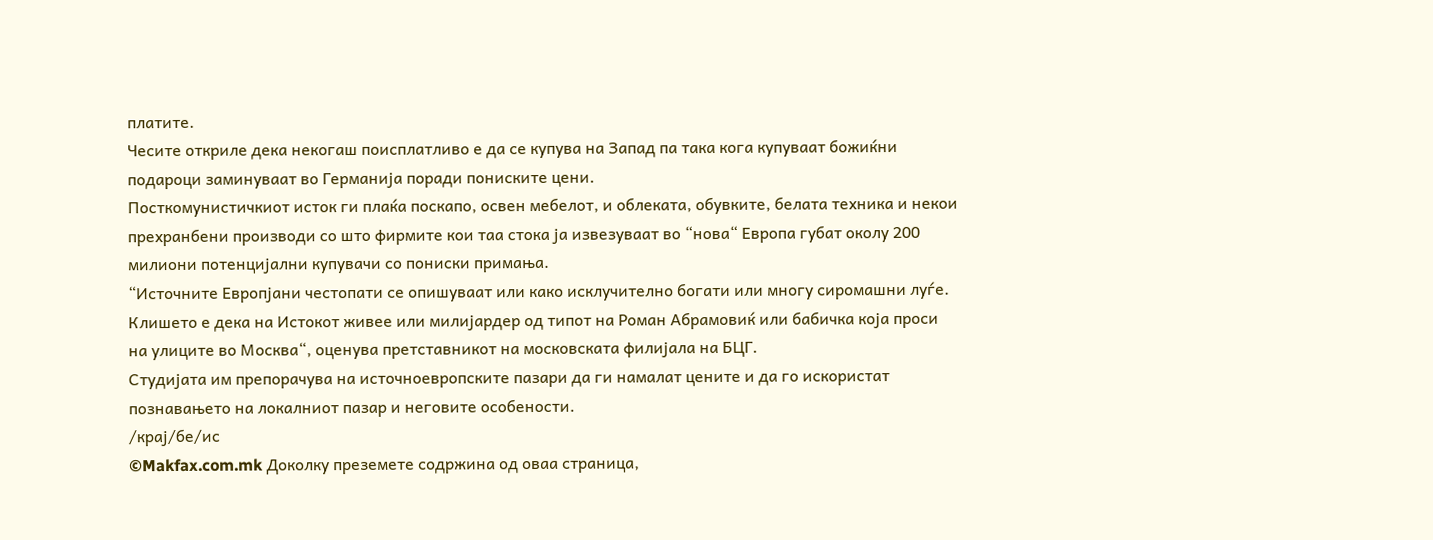платите.
Чесите откриле дека некогаш поисплатливо е да се купува на Запад па така кога купуваат божиќни подароци заминуваат во Германија поради пониските цени.
Посткомунистичкиот исток ги плаќа поскапо, освен мебелот, и облеката, обувките, белата техника и некои прехранбени производи со што фирмите кои таа стока ја извезуваат во “нова“ Европа губат околу 200 милиони потенцијални купувачи со пониски примања.
“Источните Европјани честопати се опишуваат или како исклучително богати или многу сиромашни луѓе. Клишето е дека на Истокот живее или милијардер од типот на Роман Абрамовиќ или бабичка која проси на улиците во Москва“, оценува претставникот на московската филијала на БЦГ.
Студијата им препорачува на источноевропските пазари да ги намалат цените и да го искористат познавањето на локалниот пазар и неговите особености.
/крај/бе/ис
©Makfax.com.mk Доколку преземете содржина од оваа страница,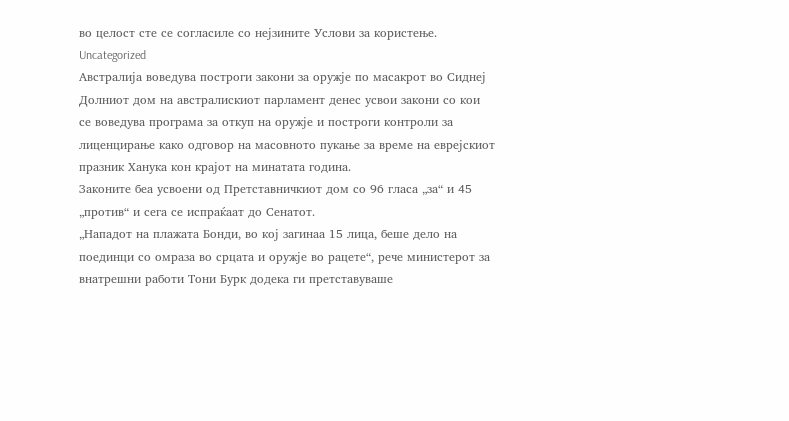во целост сте се согласиле со нејзините Услови за користење.
Uncategorized
Австралија воведува построги закони за оружје по масакрот во Сиднеј
Долниот дом на австралискиот парламент денес усвои закони со кои се воведува програма за откуп на оружје и построги контроли за лиценцирање како одговор на масовното пукање за време на еврејскиот празник Ханука кон крајот на минатата година.
Законите беа усвоени од Претставничкиот дом со 96 гласа „за“ и 45 „против“ и сега се испраќаат до Сенатот.
„Нападот на плажата Бонди, во кој загинаа 15 лица, беше дело на поединци со омраза во срцата и оружје во рацете“, рече министерот за внатрешни работи Тони Бурк додека ги претставуваше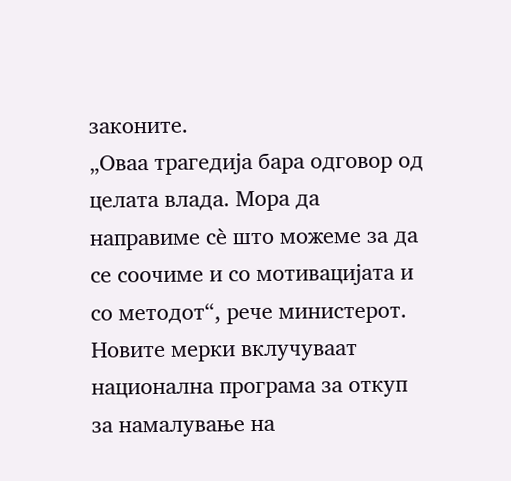законите.
„Оваа трагедија бара одговор од целата влада. Мора да направиме сè што можеме за да се соочиме и со мотивацијата и со методот“, рече министерот.
Новите мерки вклучуваат национална програма за откуп за намалување на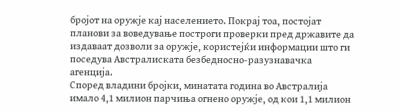бројот на оружје кај населението. Покрај тоа, постојат планови за воведување построги проверки пред државите да издаваат дозволи за оружје, користејќи информации што ги поседува Австралиската безбедносно-разузнавачка агенција.
Според владини бројки, минатата година во Австралија имало 4,1 милион парчиња огнено оружје, од кои 1,1 милион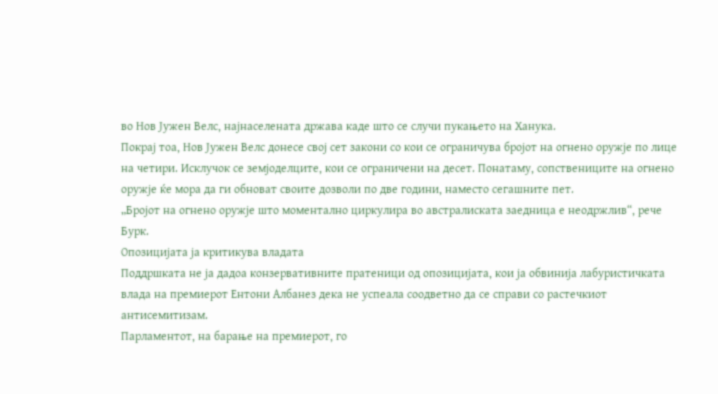во Нов Јужен Велс, најнаселената држава каде што се случи пукањето на Ханука.
Покрај тоа, Нов Јужен Велс донесе свој сет закони со кои се ограничува бројот на огнено оружје по лице на четири. Исклучок се земјоделците, кои се ограничени на десет. Понатаму, сопствениците на огнено оружје ќе мора да ги обноват своите дозволи по две години, наместо сегашните пет.
„Бројот на огнено оружје што моментално циркулира во австралиската заедница е неодржлив“, рече Бурк.
Опозицијата ја критикува владата
Поддршката не ја дадоа конзервативните пратеници од опозицијата, кои ја обвинија лабуристичката влада на премиерот Ентони Албанез дека не успеала соодветно да се справи со растечкиот антисемитизам.
Парламентот, на барање на премиерот, го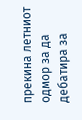прекина летниот одмор за да дебатира за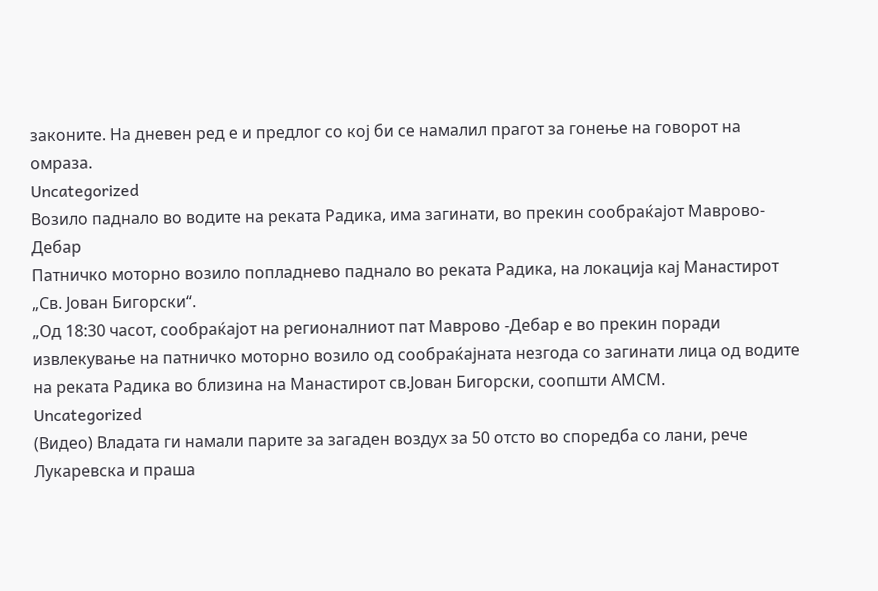законите. На дневен ред е и предлог со кој би се намалил прагот за гонење на говорот на омраза.
Uncategorized
Возило паднало во водите на реката Радика, има загинати, во прекин сообраќајот Маврово-Дебар
Патничко моторно возило попладнево паднало во реката Радика, на локација кај Манастирот „Св. Јован Бигорски“.
„Од 18:30 часот, сообраќајот на регионалниот пат Маврово -Дебар е во прекин поради извлекување на патничко моторно возило од сообраќајната незгода со загинати лица од водите на реката Радика во близина на Манастирот св.Јован Бигорски, соопшти АМСМ.
Uncategorized
(Видео) Владата ги намали парите за загаден воздух за 50 отсто во споредба со лани, рече Лукаревска и праша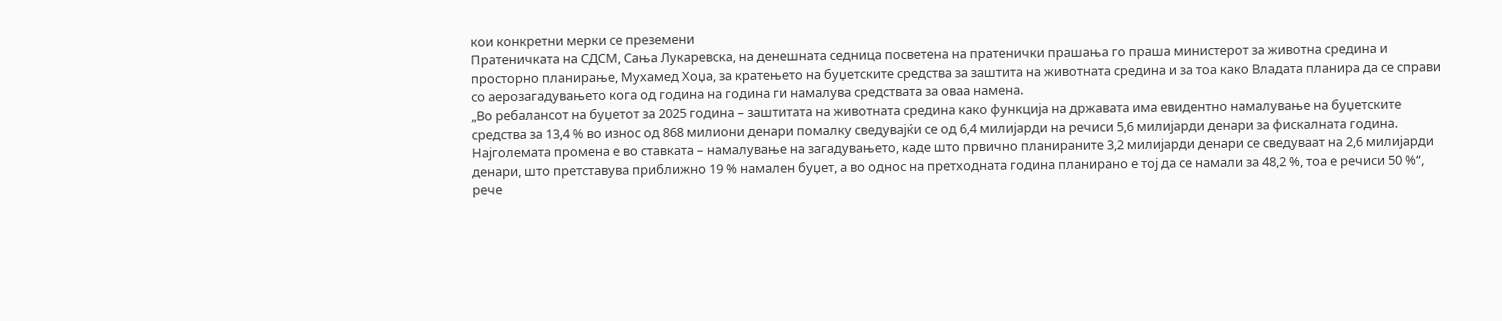кои конкретни мерки се преземени
Пратеничката на СДСМ, Сања Лукаревска, на денешната седница посветена на пратенички прашања го праша министерот за животна средина и просторно планирање, Мухамед Хоџа, за кратењето на буџетските средства за заштита на животната средина и за тоа како Владата планира да се справи со аерозагадувањето кога од година на година ги намалува средствата за оваа намена.
„Во ребалансот на буџетот за 2025 година – заштитата на животната средина како функција на државата има евидентно намалување на буџетските средства за 13,4 % во износ од 868 милиони денари помалку сведувајќи се од 6,4 милијарди на речиси 5,6 милијарди денари за фискалната година. Најголемата промена е во ставката – намалување на загадувањето, каде што првично планираните 3,2 милијарди денари се сведуваат на 2,6 милијарди денари, што претставува приближно 19 % намален буџет, а во однос на претходната година планирано е тој да се намали за 48,2 %, тоа е речиси 50 %“, рече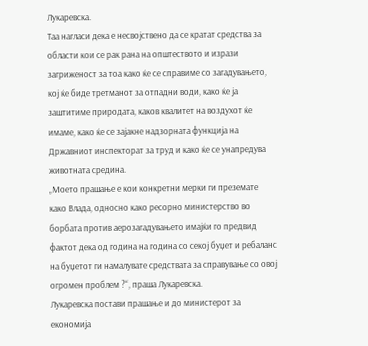Лукаревска.
Таа нагласи дека е несвојствено да се кратат средства за области кои се рак рана на општеството и изрази загриженост за тоа како ќе се справиме со загадувањето, кој ќе биде третманот за отпадни води, како ќе ја заштитиме природата, каков квалитет на воздухот ќе имаме, како ќе се зајакне надзорната функција на Државниот инспекторат за труд и како ќе се унапредува животната средина.
„Моето прашање е кои конкретни мерки ги преземате како Влада, односно како ресорно министерство во борбата против аерозагадувањето имајќи го предвид фактот дека од година на година со секој буџет и ребаланс на буџетот ги намалувате средствата за справување со овој огромен проблем ?“, праша Лукаревска.
Лукаревска постави прашање и до министерот за економија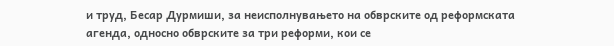и труд, Бесар Дурмиши, за неисполнувањето на обврските од реформската агенда, односно обврските за три реформи, кои се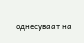однесуваат на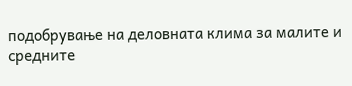подобрување на деловната клима за малите и средните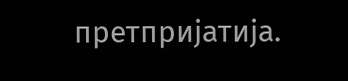претпријатија.